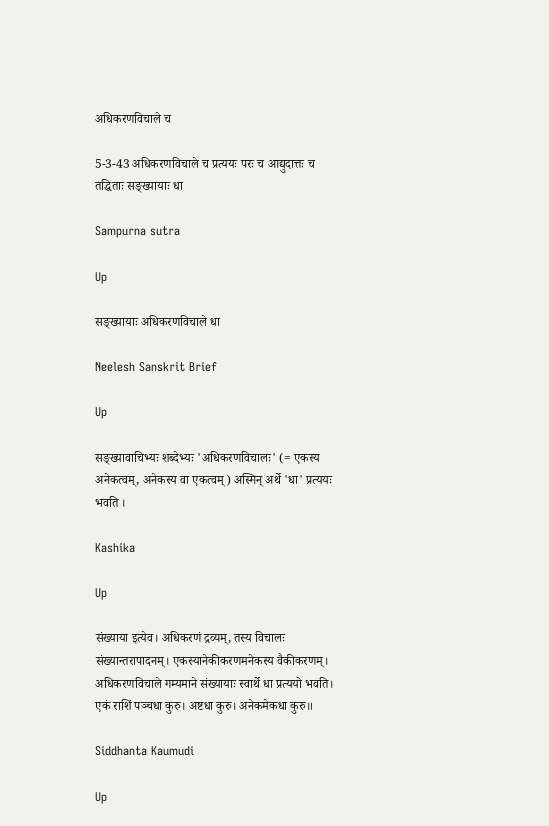अधिकरणविचाले च

5-3-43 अधिकरणविचाले च प्रत्ययः परः च आद्युदात्तः च तद्धिताः सङ्ख्यायाः धा

Sampurna sutra

Up

सङ्ख्यायाः अधिकरणविचाले धा

Neelesh Sanskrit Brief

Up

सङ्ख्यावाचिभ्यः शब्देभ्यः 'अधिकरणविचालः' (= एकस्य अनेकत्वम्, अनेकस्य वा एकत्वम्) अस्मिन् अर्थे 'धा' प्रत्ययः भवति ।

Kashika

Up

संख्याया इत्येव। अधिकरणं द्रव्यम्, तस्य विचालः संख्यान्तरापादनम्। एकस्यानेकीकरणमनेकस्य वैकीकरणम्। अधिकरणविचाले गम्यमाने संख्यायाः स्वार्थे धा प्रत्ययो भवति। एकं राशिं पञ्चधा कुरु। अष्टधा कुरु। अनेकमेकधा कुरु॥

Siddhanta Kaumudi

Up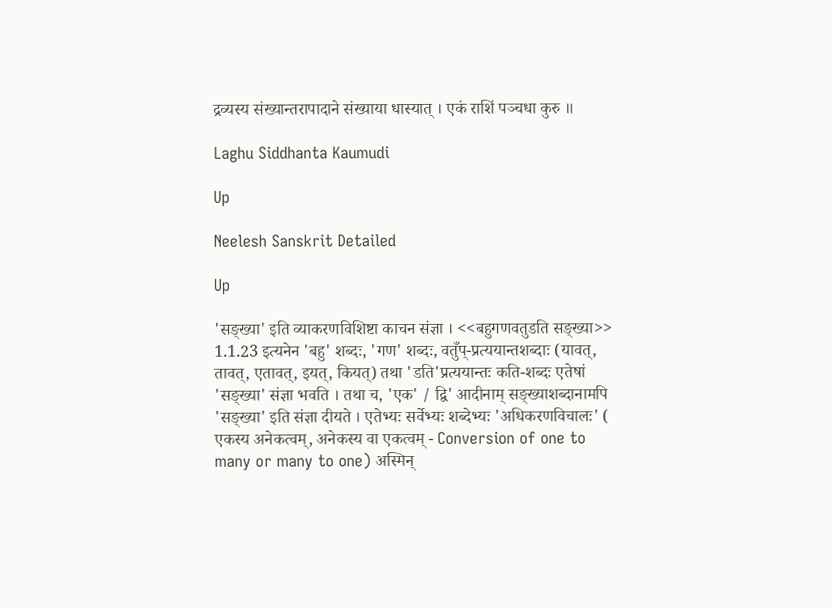द्रव्यस्य संख्यान्तरापादाने संख्याया धास्यात् । एकं राशिं पञ्चधा कुरु ॥

Laghu Siddhanta Kaumudi

Up

Neelesh Sanskrit Detailed

Up

'सङ्ख्या' इति व्याकरणविशिष्टा काचन संज्ञा । <<बहुगणवतुडति सङ्ख्या>> 1.1.23 इत्यनेन 'बहु' शब्दः, 'गण' शब्दः, वतुँप्-प्रत्ययान्तशब्दाः (यावत्, तावत्, एतावत्, इयत्, कियत्) तथा 'डति'प्रत्ययान्तः कति-शब्दः एतेषां 'सङ्ख्या' संज्ञा भवति । तथा च, 'एक' / द्वि' आदीनाम् सङ्ख्याशब्दानामपि 'सङ्ख्या' इति संज्ञा दीयते । एतेभ्यः सर्वेभ्यः शब्देभ्यः 'अधिकरणविचालः' ( एकस्य अनेकत्वम्, अनेकस्य वा एकत्वम् - Conversion of one to many or many to one) अस्मिन्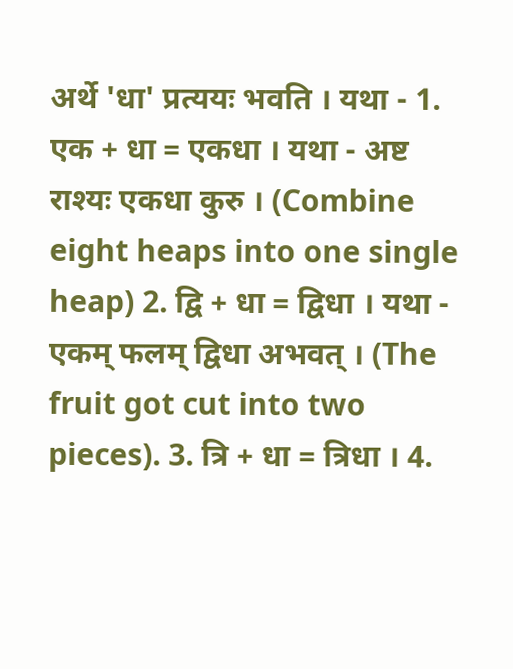अर्थे 'धा' प्रत्ययः भवति । यथा - 1. एक + धा = एकधा । यथा - अष्ट राश्यः एकधा कुरु । (Combine eight heaps into one single heap) 2. द्वि + धा = द्विधा । यथा - एकम् फलम् द्विधा अभवत् । (The fruit got cut into two pieces). 3. त्रि + धा = त्रिधा । 4.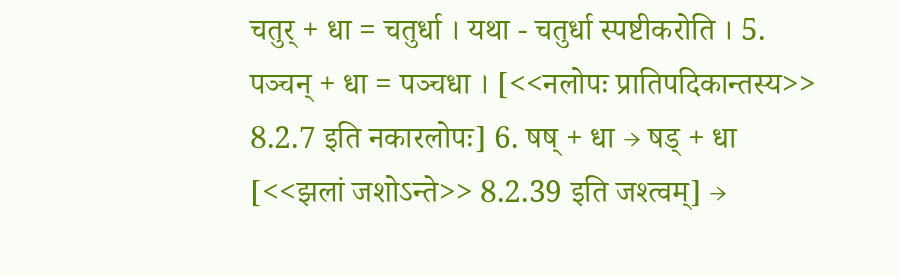चतुर् + धा = चतुर्धा । यथा - चतुर्धा स्पष्टीकरोति । 5. पञ्चन् + धा = पञ्चधा । [<<नलोपः प्रातिपदिकान्तस्य>> 8.2.7 इति नकारलोपः] 6. षष् + धा → षड् + धा [<<झलां जशोऽन्ते>> 8.2.39 इति जश्त्वम्] →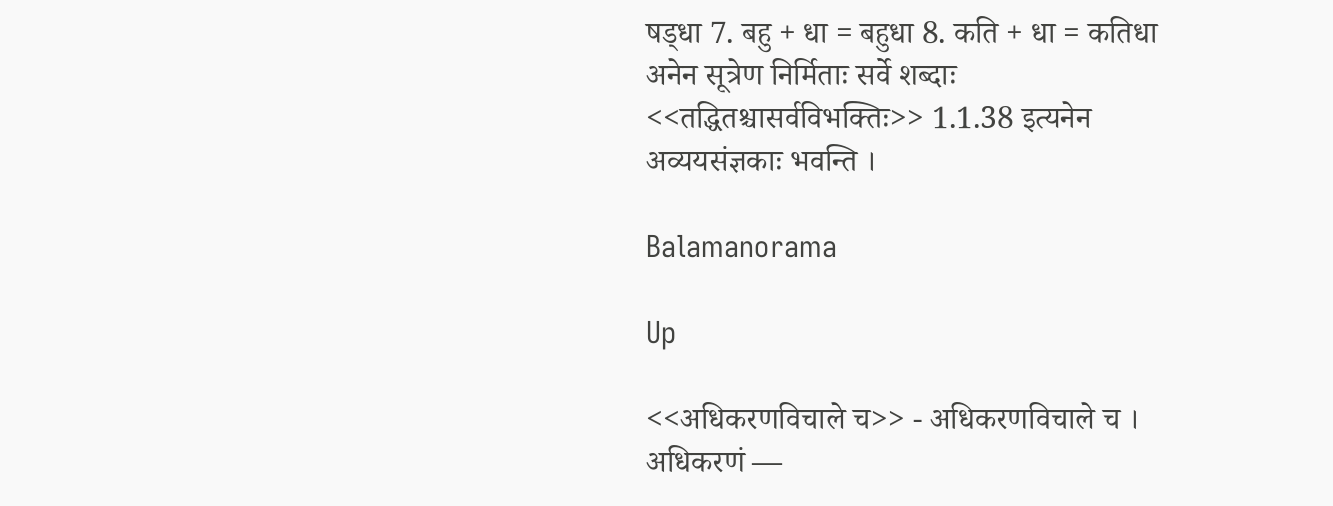षड्धा 7. बहु + धा = बहुधा 8. कति + धा = कतिधा अनेन सूत्रेण निर्मिताः सर्वे शब्दाः <<तद्धितश्चासर्वविभक्तिः>> 1.1.38 इत्यनेन अव्ययसंज्ञकाः भवन्ति ।

Balamanorama

Up

<<अधिकरणविचाले च>> - अधिकरणविचाले च । अधिकरणं —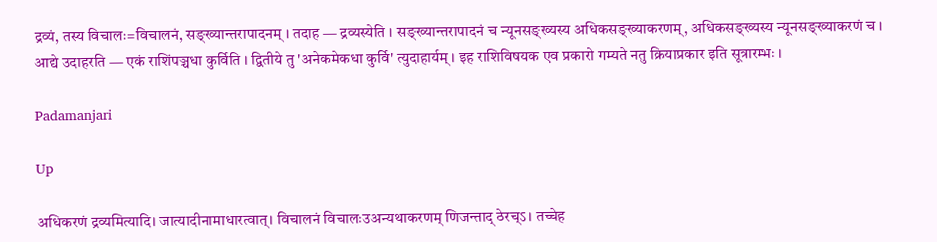द्रव्यं, तस्य विचालः=विचालनं, सङ्ख्यान्तरापादनम् । तदाह — द्रव्यस्येति । सङ्ख्यान्तरापादनं च न्यूनसङ्ख्यस्य अधिकसङ्ख्याकरणम्, अधिकसङ्ख्यस्य न्यूनसङ्ख्याकरणं च । आद्ये उदाहरति — एकं राशिंपञ्चधा कुर्विति । द्वितीये तु 'अनेकमेकधा कुर्वि' त्युदाहार्यम् । इह राशिविषयक एव प्रकारो गम्यते नतु क्रियाप्रकार इति सूत्रारम्भः ।

Padamanjari

Up

अधिकरणं द्रव्यमित्यादि। जात्यादीनामाधारत्वात्। विचालनं विचालःउअन्यथाकरणम् णिजन्ताद् ठेरच्ऽ। तच्चेह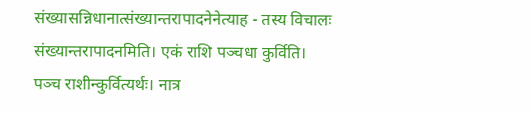संख्यासन्निधानात्संख्यान्तरापादनेनेत्याह - तस्य विचालः संख्यान्तरापादनमिति। एकं राशि पञ्चधा कुर्विति। पञ्च राशीन्कुर्वित्यर्थः। नात्र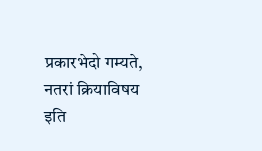प्रकारभेदो गम्यते, नतरां क्रियाविषय इति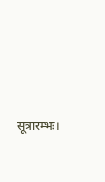सूत्रारम्भः।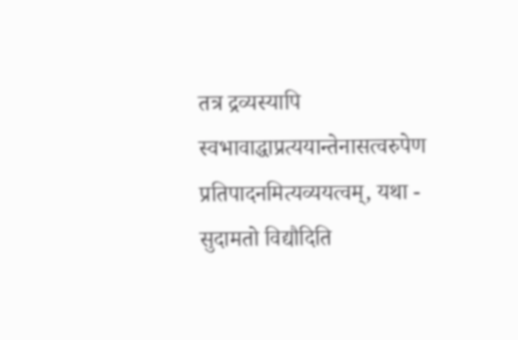तत्र द्रव्यस्यापि स्वभावाद्धाप्रत्ययान्तेनासत्वरुपेण प्रतिपादनमित्यव्ययत्वम्, यथा - सुदामतो विद्यौदिति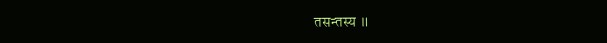तसन्तस्य ॥